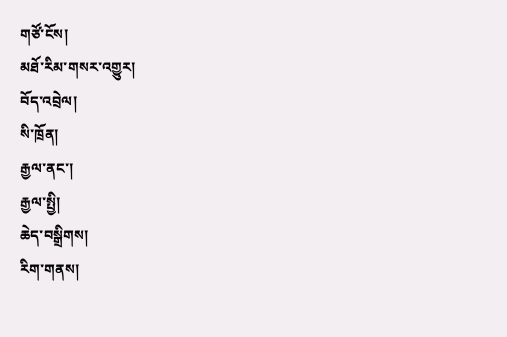གཙོ་ངོས།
མཐོ་རིམ་གསར་འགྱུར།
བོད་འབྲེལ།
སི་ཁྲོན།
རྒྱལ་ནང་།
རྒྱལ་སྤྱི།
ཆེད་བསྒྲིགས།
རིག་གནས།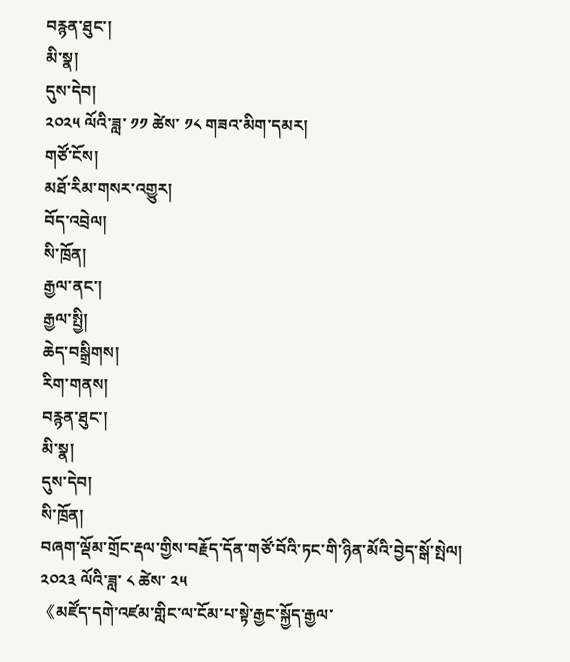བརྙན་ཐུང་།
མི་སྣ།
དུས་དེབ།
༢༠༢༥ ལོའི་ཟླ་ ༡༡ ཚེས་ ༡༨ གཟའ་མིག་དམར།
གཙོ་ངོས།
མཐོ་རིམ་གསར་འགྱུར།
བོད་འབྲེལ།
སི་ཁྲོན།
རྒྱལ་ནང་།
རྒྱལ་སྤྱི།
ཆེད་བསྒྲིགས།
རིག་གནས།
བརྙན་ཐུང་།
མི་སྣ།
དུས་དེབ།
སི་ཁྲོན།
བཞག་ལྡོམ་གྲོང་རྡལ་གྱིས་བརྗོད་དོན་གཙོ་བོའི་ཏང་གི་ཉིན་མོའི་བྱེད་སྒོ་སྤེལ།
༢༠༢༣ ལོའི་ཟླ་ ༨ ཚེས་ ༢༥
《མཛོད་དགེ་འཛམ་གླིང་ལ་ངོམ་པ་སྟེ་རྒྱང་སྐྱོད་རྒྱལ་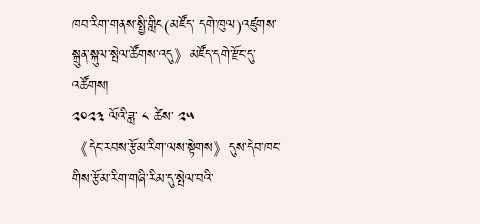ཁབ་རིག་གནས་སྤྱི་གླིང(མཛོད་ དགེ་ཁུལ)འཛུགས་སྐྲུན་སྐུལ་སྤེལ་ཚོགས་འདུ》མཛོད་དགེ་རྫོང་དུ་འཚོགས།
༢༠༢༣ ལོའི་ཟླ་ ༨ ཚེས་ ༢༥
《དེང་རབས་རྩོམ་རིག་ལས་སྟེགས》དུས་དེབ་ཁང་གིས་རྩོམ་རིག་གཞི་རིམ་དུ་སྤེལ་བའི་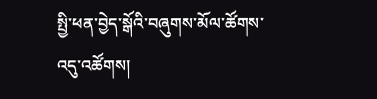སྤྱི་ཕན་བྱེད་སྒོའི་བཞུགས་མོལ་ཚོགས་འདུ་འཚོགས།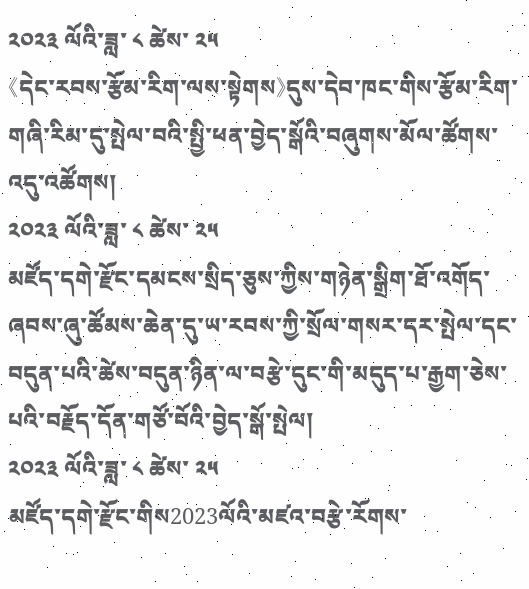༢༠༢༣ ལོའི་ཟླ་ ༨ ཚེས་ ༢༥
《དེང་རབས་རྩོམ་རིག་ལས་སྟེགས》དུས་དེབ་ཁང་གིས་རྩོམ་རིག་གཞི་རིམ་དུ་སྤེལ་བའི་སྤྱི་ཕན་བྱེད་སྒོའི་བཞུགས་མོལ་ཚོགས་འདུ་འཚོགས།
༢༠༢༣ ལོའི་ཟླ་ ༨ ཚེས་ ༢༥
མཛོད་དགེ་རྫོང་དམངས་སྲིད་ཅུས་ཀྱིས་གཉེན་སྒྲིག་ཐོ་འགོད་ཞབས་ཞུ་ཚོམས་ཆེན་དུ་ཡ་རབས་ཀྱི་སྲོལ་གསར་དར་སྤེལ་དང་བདུན་པའི་ཚེས་བདུན་ཉིན་ལ་བརྩེ་དུང་གི་མདུད་པ་རྒྱག་ཅེས་པའི་བརྗོད་དོན་གཙོ་བོའི་བྱེད་སྒོ་སྤེལ།
༢༠༢༣ ལོའི་ཟླ་ ༨ ཚེས་ ༢༥
མཛོད་དགེ་རྫོང་གིས2023ལོའི་མཛའ་བརྩེ་རོགས་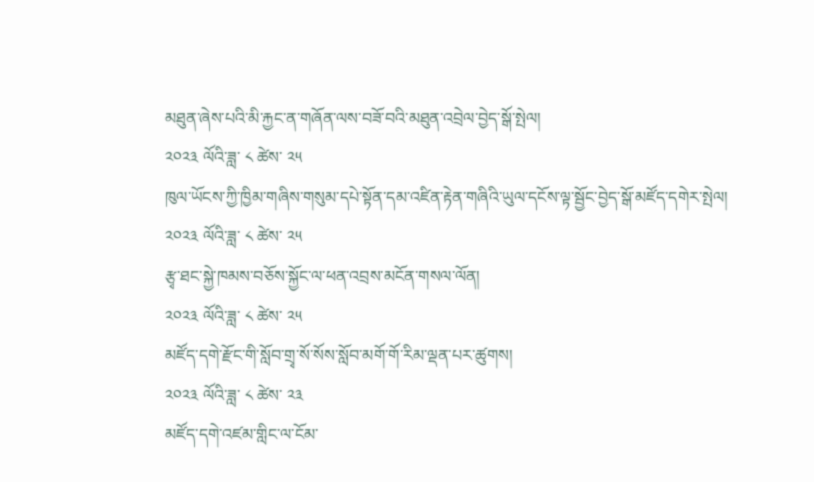མཐུན་ཞེས་པའི་མི་རྐྱང་ན་གཞོན་ལས་བཟོ་བའི་མཐུན་འབྲེལ་བྱེད་སྒོ་སྤེལ།
༢༠༢༣ ལོའི་ཟླ་ ༨ ཚེས་ ༢༥
ཁུལ་ཡོངས་ཀྱི་ཁྱིམ་གཞིས་གསུམ་དཔེ་སྟོན་དམ་འཛིན་རྟེན་གཞིའི་ཡུལ་དངོས་ལྟ་སྦྱོང་བྱེད་སྒོ་མཛོད་དགེར་སྤེལ།
༢༠༢༣ ལོའི་ཟླ་ ༨ ཚེས་ ༢༥
རྩྭ་ཐང་སྐྱེ་ཁམས་བཅོས་སྐྱོང་ལ་ཕན་འབྲས་མངོན་གསལ་ལོན།
༢༠༢༣ ལོའི་ཟླ་ ༨ ཚེས་ ༢༥
མཛོད་དགེ་རྫོང་གི་སློབ་གྲྭ་སོ་སོས་སློབ་མགོ་གོ་རིམ་ལྡན་པར་ཚུགས།
༢༠༢༣ ལོའི་ཟླ་ ༨ ཚེས་ ༢༣
མཛོད་དགེ་འཛམ་གླིང་ལ་ངོམ་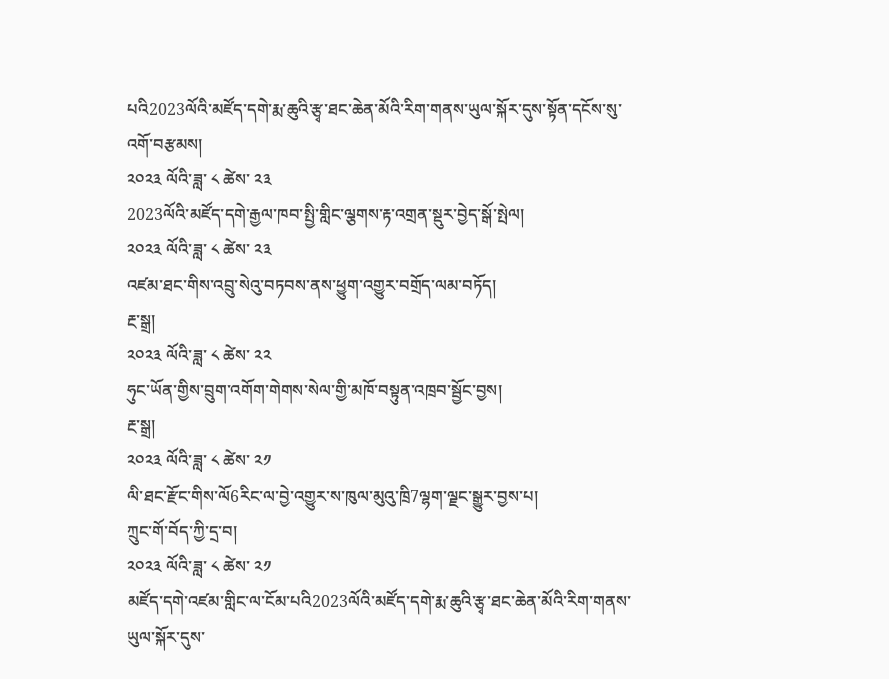པའི2023ལོའི་མཛོད་དགེ་རྨ་ཆུའི་རྩྭ་ཐང་ཆེན་མོའི་རིག་གནས་ཡུལ་སྐོར་དུས་སྟོན་དངོས་སུ་འགོ་བརྩམས།
༢༠༢༣ ལོའི་ཟླ་ ༨ ཚེས་ ༢༣
2023ལོའི་མཛོད་དགེ་རྒྱལ་ཁབ་སྤྱི་གླིང་ལྕགས་རྟ་འགྲན་སྡུར་བྱེད་སྒོ་སྤེལ།
༢༠༢༣ ལོའི་ཟླ་ ༨ ཚེས་ ༢༣
འཛམ་ཐང་གིས་འབྲུ་སེའུ་བཏབས་ནས་ཕྱུག་འགྱུར་བགྲོད་ལམ་བཏོད།
རྔ་སྒྲ།
༢༠༢༣ ལོའི་ཟླ་ ༨ ཚེས་ ༢༢
ཧུང་ཡོན་གྱིས་བྲུག་འགོག་གེགས་སེལ་གྱི་མཁོ་བསྟུན་འཁྲབ་སྦྱོང་བྱས།
རྔ་སྒྲ།
༢༠༢༣ ལོའི་ཟླ་ ༨ ཚེས་ ༢༡
ལི་ཐང་རྫོང་གིས་ལོ6རིང་ལ་བྱེ་འགྱུར་ས་ཁུལ་མུའུ་ཁྲི7ལྷག་ལྗང་སྒྱུར་བྱས་པ།
ཀྲུང་གོ་བོད་ཀྱི་དྲ་བ།
༢༠༢༣ ལོའི་ཟླ་ ༨ ཚེས་ ༢༡
མཛོད་དགེ་འཛམ་གླིང་ལ་ངོམ་པའི2023ལོའི་མཛོད་དགེ་རྨ་ཆུའི་རྩྭ་ཐང་ཆེན་མོའི་རིག་གནས་ཡུལ་སྐོར་དུས་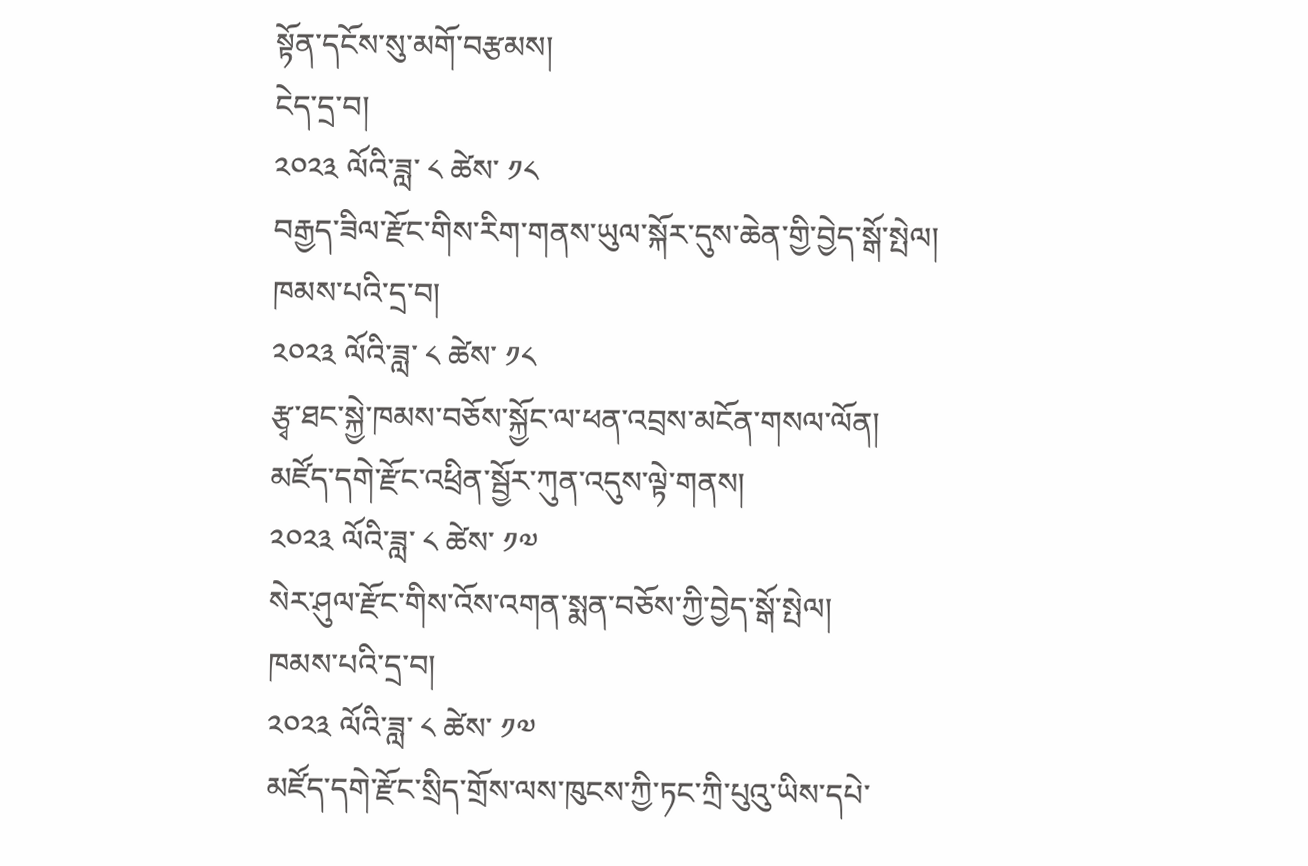སྟོན་དངོས་སུ་མགོ་བརྩམས།
ངེད་དྲ་བ།
༢༠༢༣ ལོའི་ཟླ་ ༨ ཚེས་ ༡༨
བརྒྱད་ཟིལ་རྫོང་གིས་རིག་གནས་ཡུལ་སྐོར་དུས་ཆེན་གྱི་བྱེད་སྒོ་སྤེལ།
ཁམས་པའི་དྲ་བ།
༢༠༢༣ ལོའི་ཟླ་ ༨ ཚེས་ ༡༨
རྩྭ་ཐང་སྐྱེ་ཁམས་བཅོས་སྐྱོང་ལ་ཕན་འབྲས་མངོན་གསལ་ལོན།
མཛོད་དགེ་རྫོང་འཕྲིན་སྦྱོར་ཀུན་འདུས་ལྟེ་གནས།
༢༠༢༣ ལོའི་ཟླ་ ༨ ཚེས་ ༡༧
སེར་ཤུལ་རྫོང་གིས་འོས་འགན་སྨན་བཅོས་ཀྱི་བྱེད་སྒོ་སྤེལ།
ཁམས་པའི་དྲ་བ།
༢༠༢༣ ལོའི་ཟླ་ ༨ ཚེས་ ༡༧
མཛོད་དགེ་རྫོང་སྲིད་གྲོས་ལས་ཁུངས་ཀྱི་ཏང་ཀྲི་པུའུ་ཡིས་དཔེ་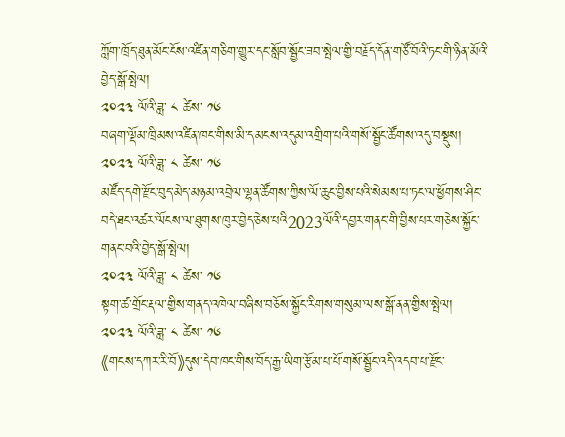ཀློག་ཁྲོད་ཐུན་མོང་ངོས་འཛིན་གཅིག་གྱུར་དང་སློབ་སྦྱོང་ཟབ་སྤེལ་གྱི་བརྗོད་དོན་གཙོ་བོའི་ཏང་གི་ཉིན་མོའི་བྱེད་སྒོ་སྤེལ།
༢༠༢༣ ལོའི་ཟླ་ ༨ ཚེས་ ༡༦
བཞག་ལྡོམ་ཁྲིམས་འཛིན་ཁང་གིས་མི་དམངས་འདུམ་འགྲིག་པའི་གསོ་སྦྱོང་ཚོགས་འདུ་བསྡུས།
༢༠༢༣ ལོའི་ཟླ་ ༨ ཚེས་ ༡༦
མཛོད་དགེ་རྫོང་བུད་མེད་མཉམ་འབྲེལ་ལྷན་ཚོགས་ཀྱིས་ལོ་ཆུང་བྱིས་པའི་སེམས་པ་ཏང་ལ་ཕྱོགས་ཤིང་བདེ་ཐང་འཚར་ལོངས་ལ་ཐུགས་ཁུར་བྱེད་ཅེས་པའི2023ལོའི་དབྱར་གནང་གི་བྱིས་པར་གཅེས་སྐྱོང་གནང་བའི་བྱེད་སྒོ་སྤེལ།
༢༠༢༣ ལོའི་ཟླ་ ༨ ཚེས་ ༡༦
སྟག་ཚ་གྲོང་རྡལ་གྱིས་གནད་འཁེལ་བཞིས་བཅོས་སྐྱོང་རིགས་གསུམ་ལས་སྒོ་ནན་གྱིས་སྤེལ།
༢༠༢༣ ལོའི་ཟླ་ ༨ ཚེས་ ༡༦
《གངས་དཀར་རི་བོ》དུས་དེབ་ཁང་གིས་བོད་རྒྱ་ཡིག་རྩོམ་པ་པོ་གསོ་སྦྱོང་འདི་འདབ་པ་རྫོང་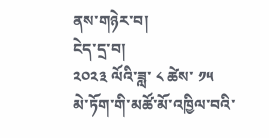ནས་གཉེར་བ།
ངེད་དྲ་བ།
༢༠༢༣ ལོའི་ཟླ་ ༨ ཚེས་ ༡༥
མེ་ཏོག་གི་མཚོ་མོ་འཁྱིལ་བའི་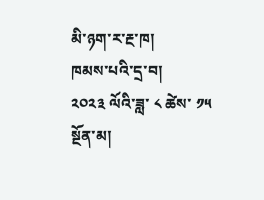མི་ཉག་ར་རྔ་ཁ།
ཁམས་པའི་དྲ་བ།
༢༠༢༣ ལོའི་ཟླ་ ༨ ཚེས་ ༡༥
སྔོན་མ།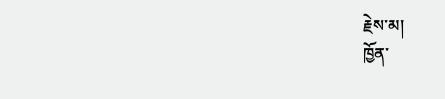རྗེས་མ།
ཁྱོན་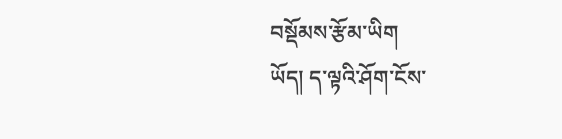བསྡོམས་རྩོམ་ཡིག
ཡོད། ད་ལྟའི་ཤོག་ངོས་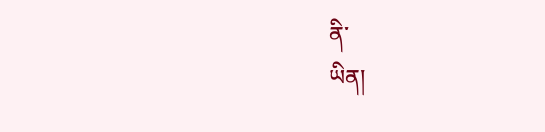ནི་
ཡིན།